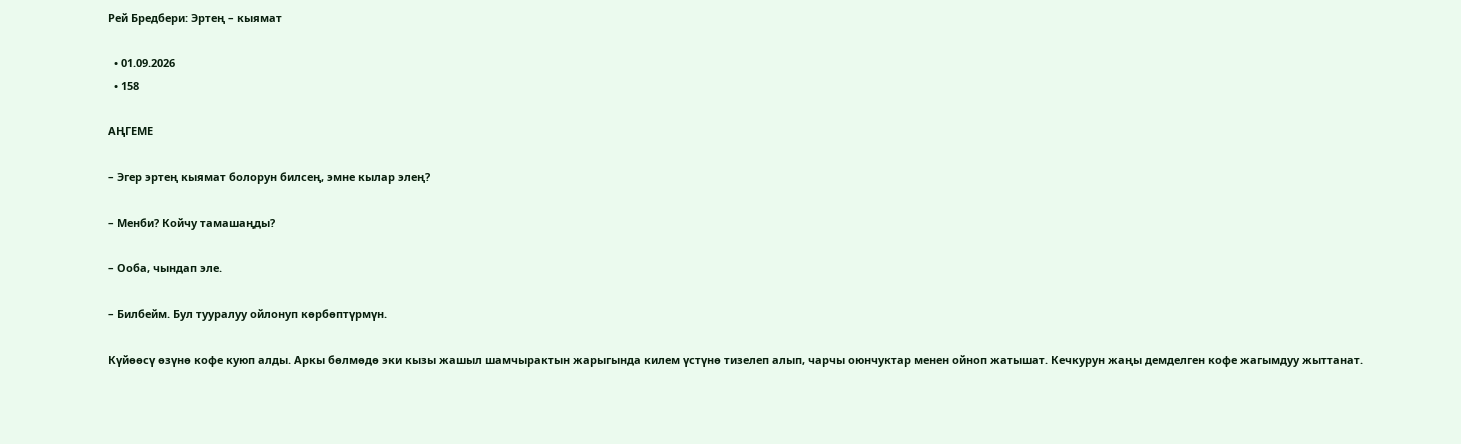Рей Бредбери: Эртең – кыямат

  • 01.09.2026
  • 158

АҢГЕМЕ

– Эгер эртең кыямат болорун билсең, эмне кылар элең?

– Менби? Койчу тамашаңды?

– Ооба, чындап эле.

– Билбейм. Бул тууралуу ойлонуп көрбөптүрмүн.

Күйөөсү өзүнө кофе куюп алды. Аркы бөлмөдө эки кызы жашыл шамчырактын жарыгында килем үстүнө тизелеп алып, чарчы оюнчуктар менен ойноп жатышат. Кечкурун жаңы демделген кофе жагымдуу жыттанат.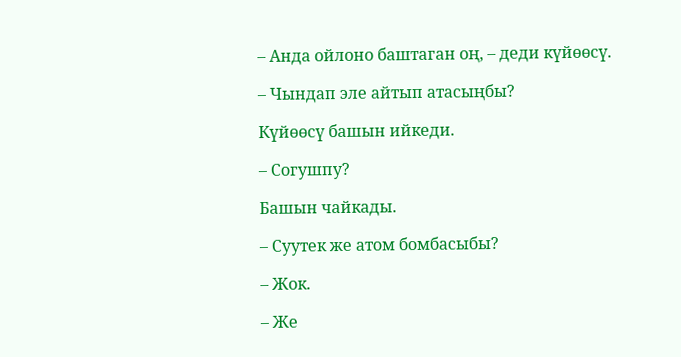– Анда ойлоно баштаган оң, – деди күйөөсү.

– Чындап эле айтып атасыңбы?

Күйөөсү башын ийкеди.

– Согушпу?

Башын чайкады.

– Суутек же атом бомбасыбы?

– Жок.

– Же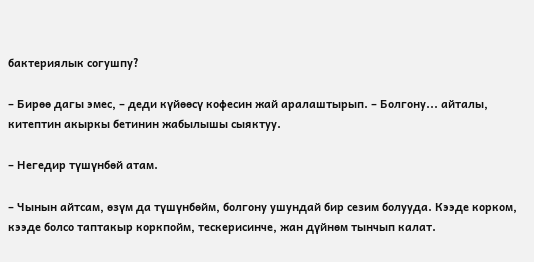бактериялык согушпу?

– Бирөө дагы эмес, – деди күйөөсү кофесин жай аралаштырып. – Болгону... айталы, китептин акыркы бетинин жабылышы сыяктуу.

– Негедир түшүнбөй атам.

– Чынын айтсам, өзүм да түшүнбөйм, болгону ушундай бир сезим болууда. Кээде корком, кээде болсо таптакыр коркпойм, тескерисинче, жан дүйнөм тынчып калат.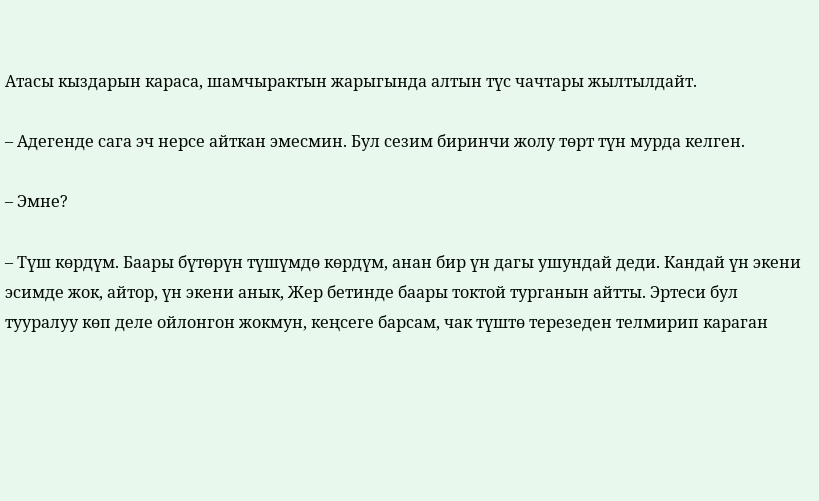Атасы кыздарын караса, шамчырактын жарыгында алтын түс чачтары жылтылдайт.

– Адегенде сага эч нерсе айткан эмесмин. Бул сезим биринчи жолу төрт түн мурда келген.

– Эмне?

– Түш көрдүм. Баары бүтөрүн түшүмдө көрдүм, анан бир үн дагы ушундай деди. Кандай үн экени эсимде жок, айтор, үн экени анык, Жер бетинде баары токтой турганын айтты. Эртеси бул тууралуу көп деле ойлонгон жокмун, кеңсеге барсам, чак түштө терезеден телмирип караган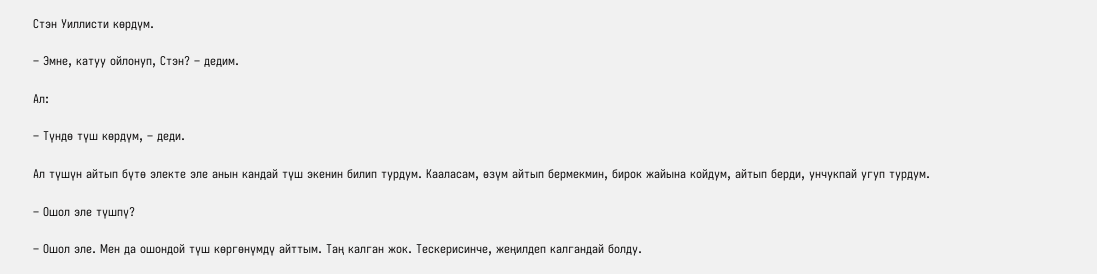Стэн Уиллисти көрдүм.

– Эмне, катуу ойлонуп, Стэн? – дедим.

Ал:

– Түндө түш көрдүм, – деди.

Ал түшүн айтып бүтө электе эле анын кандай түш экенин билип турдум. Кааласам, өзүм айтып бермекмин, бирок жайына койдум, айтып берди, унчукпай угуп турдум.

– Ошол эле түшпү?

– Ошол эле. Мен да ошондой түш көргөнүмдү айттым. Таң калган жок. Тескерисинче, жеңилдеп калгандай болду.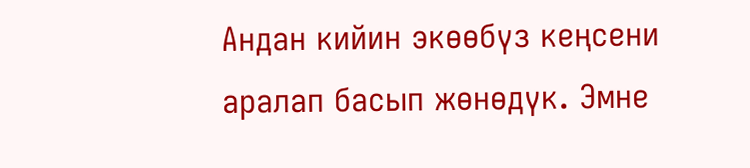Андан кийин экөөбүз кеңсени аралап басып жөнөдүк. Эмне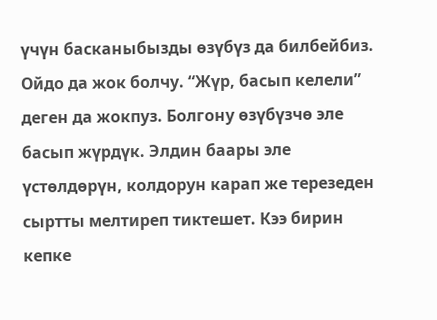үчүн басканыбызды өзүбүз да билбейбиз. Ойдо да жок болчу. “Жүр, басып келели” деген да жокпуз. Болгону өзүбүзчө эле басып жүрдүк. Элдин баары эле үстөлдөрүн, колдорун карап же терезеден сыртты мелтиреп тиктешет. Кээ бирин кепке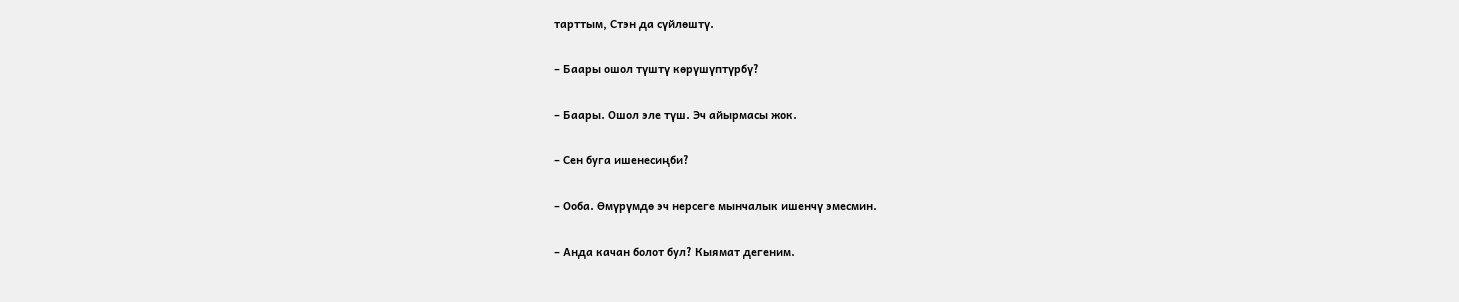тарттым, Стэн да сүйлөштү.

– Баары ошол түштү көрүшүптүрбү?

– Баары. Ошол эле түш. Эч айырмасы жок.

– Сен буга ишенесиңби?

– Ооба. Өмүрүмдө эч нерсеге мынчалык ишенчү эмесмин.

– Анда качан болот бул? Кыямат дегеним.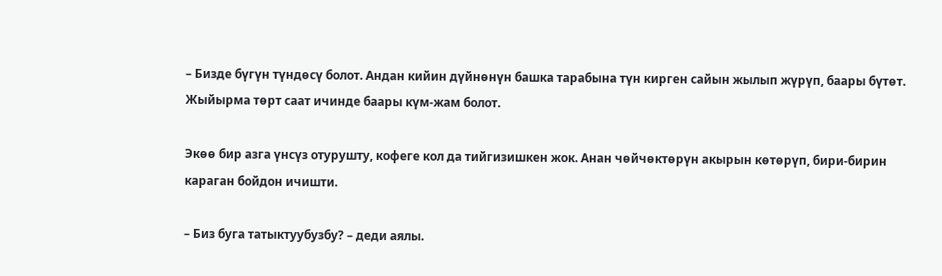– Бизде бүгүн түндөсү болот. Андан кийин дүйнөнүн башка тарабына түн кирген сайын жылып жүрүп, баары бүтөт. Жыйырма төрт саат ичинде баары күм-жам болот.

Экөө бир азга үнсүз отурушту, кофеге кол да тийгизишкен жок. Анан чөйчөктөрүн акырын көтөрүп, бири-бирин караган бойдон ичишти.

– Биз буга татыктуубузбу? – деди аялы.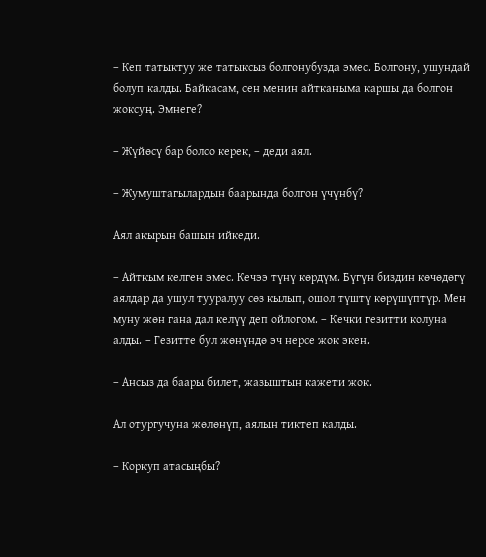– Кеп татыктуу же татыксыз болгонубузда эмес. Болгону, ушундай болуп калды. Байкасам, сен менин айтканыма каршы да болгон жоксуң. Эмнеге?

– Жүйөсү бар болсо керек, – деди аял.

– Жумуштагылардын баарында болгон үчүнбү?

Аял акырын башын ийкеди.

– Айткым келген эмес. Кечээ түнү көрдүм. Бүгүн биздин көчөдөгү аялдар да ушул тууралуу сөз кылып, ошол түштү көрүшүптүр. Мен муну жөн гана дал келүү деп ойлогом. – Кечки гезитти колуна алды. – Гезитте бул жөнүндө эч нерсе жок экен.

– Ансыз да баары билет, жазыштын кажети жок.

Ал отургучуна жөлөнүп, аялын тиктеп калды.

– Коркуп атасыңбы?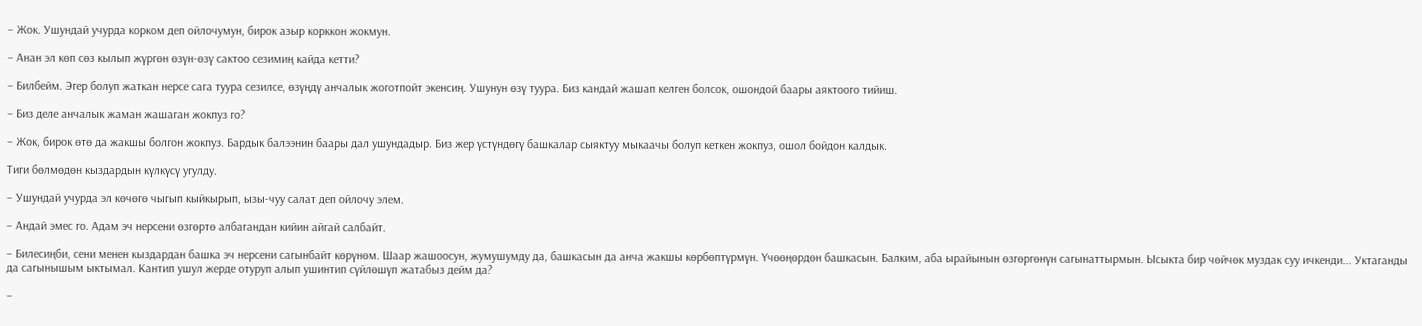– Жок. Ушундай учурда корком деп ойлочумун, бирок азыр корккон жокмун.

– Анан эл көп сөз кылып жүргөн өзүн-өзү сактоо сезимиң кайда кетти?

– Билбейм. Эгер болуп жаткан нерсе сага туура сезилсе, өзүңдү анчалык жоготпойт экенсиң. Ушунун өзү туура. Биз кандай жашап келген болсок, ошондой баары аяктоого тийиш.

– Биз деле анчалык жаман жашаган жокпуз го?

– Жок, бирок өтө да жакшы болгон жокпуз. Бардык балээнин баары дал ушундадыр. Биз жер үстүндөгү башкалар сыяктуу мыкаачы болуп кеткен жокпуз, ошол бойдон калдык.

Тиги бөлмөдөн кыздардын күлкүсү угулду.

– Ушундай учурда эл көчөгө чыгып кыйкырып, ызы-чуу салат деп ойлочу элем.

– Андай эмес го. Адам эч нерсени өзгөртө албагандан кийин айгай салбайт.

– Билесиңби, сени менен кыздардан башка эч нерсени сагынбайт көрүнөм. Шаар жашоосун, жумушумду да, башкасын да анча жакшы көрбөптүрмүн. Үчөөңөрдөн башкасын. Балким, аба ырайынын өзгөргөнүн сагынаттырмын. Ысыкта бир чөйчөк муздак суу ичкенди... Уктаганды да сагынышым ыктымал. Кантип ушул жерде отуруп алып ушинтип сүйлөшүп жатабыз дейм да?

–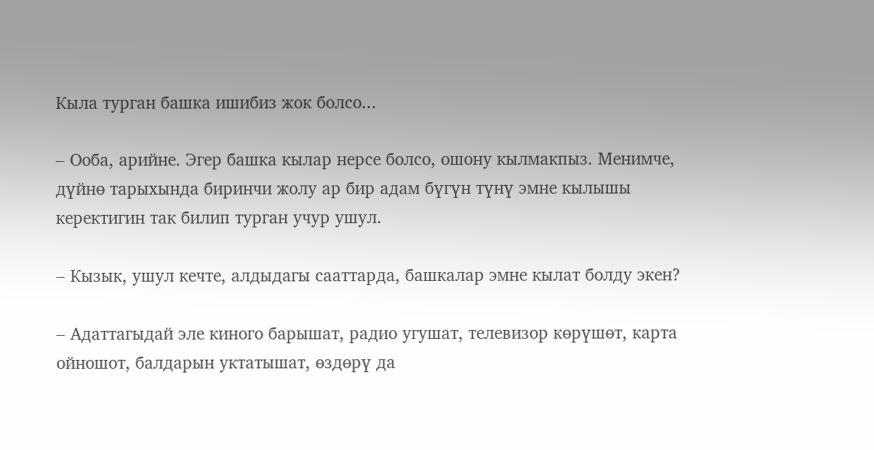Кыла турган башка ишибиз жок болсо...

– Ооба, арийне. Эгер башка кылар нерсе болсо, ошону кылмакпыз. Менимче, дүйнө тарыхында биринчи жолу ар бир адам бүгүн түнү эмне кылышы керектигин так билип турган учур ушул.

– Кызык, ушул кечте, алдыдагы сааттарда, башкалар эмне кылат болду экен?

– Адаттагыдай эле киного барышат, радио угушат, телевизор көрүшөт, карта ойношот, балдарын уктатышат, өздөрү да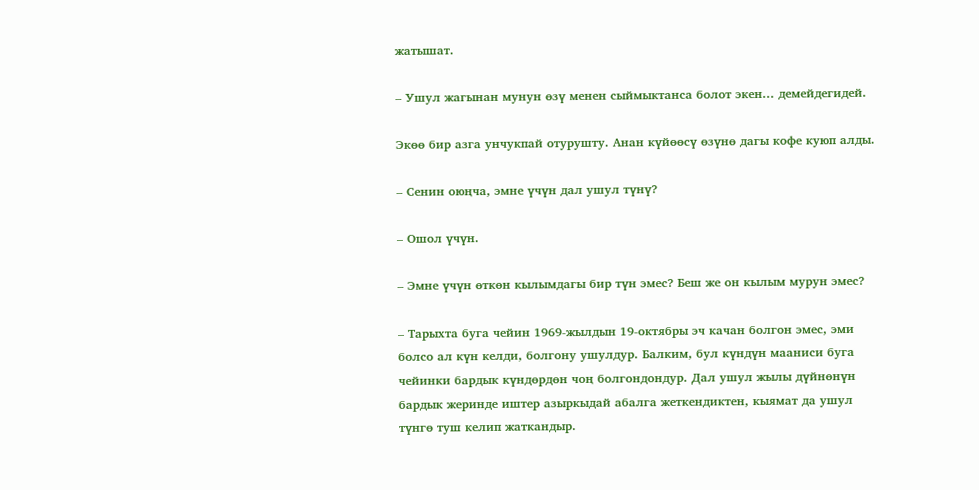жатышат.

– Ушул жагынан мунун өзү менен сыймыктанса болот экен... демейдегидей.

Экөө бир азга унчукпай отурушту. Анан күйөөсү өзүнө дагы кофе куюп алды.

– Сенин оюңча, эмне үчүн дал ушул түнү?

– Ошол үчүн.

– Эмне үчүн өткөн кылымдагы бир түн эмес? Беш же он кылым мурун эмес?

– Тарыхта буга чейин 1969-жылдын 19-октябры эч качан болгон эмес, эми болсо ал күн келди, болгону ушулдур. Балким, бул күндүн мааниси буга чейинки бардык күндөрдөн чоң болгондондур. Дал ушул жылы дүйнөнүн бардык жеринде иштер азыркыдай абалга жеткендиктен, кыямат да ушул түнгө туш келип жаткандыр.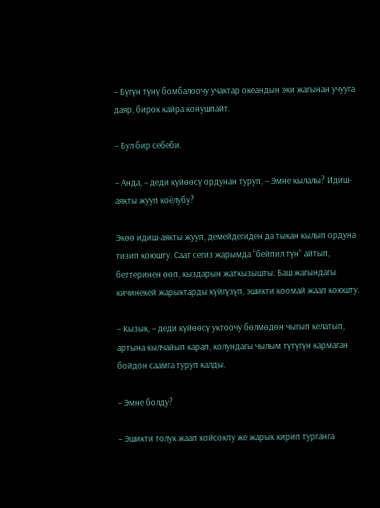– Бүгүн түнү бомбалоочу учактар океандын эки жагынан учууга даяр, бирок кайра конушпайт.

– Бул бир себеби.

– Анда, – деди күйөөсү ордунан туруп, – Эмне кылалы? Идиш-аякты жууп коёлубу?

Экөө идиш-аякты жууп, демейдегиден да тыкан кылып ордуна тизип коюшту. Саат сегиз жарымда “бейпил түн” айтып, беттеринен өөп, кыздарын жаткызышты. Баш жагындагы кичинекей жарыктарды күйгүзүп, эшикти коомай жаап коюшту.

– Кызык, – деди күйөөсү уктоочу бөлмөдөн чыгып келатып, артына кылчайып карап, колундагы чылым түтүгүн кармаган бойдон саамга туруп калды.

– Эмне болду?

– Эшикти толук жаап койсокпу же жарык кирип турганга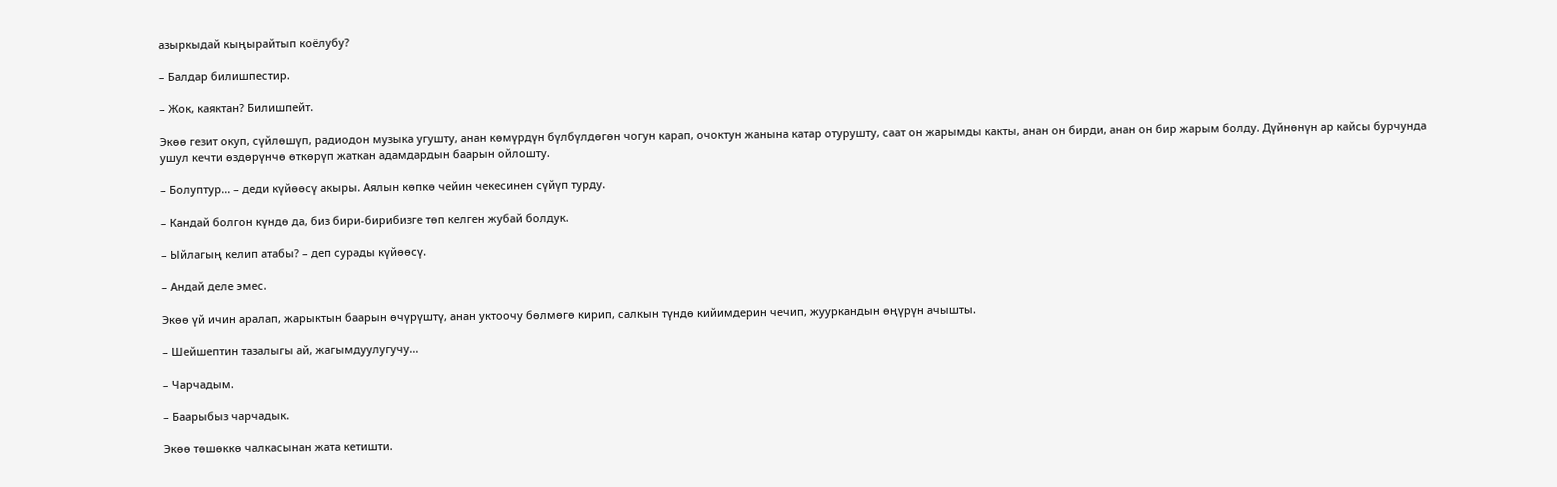азыркыдай кыңырайтып коёлубу?

– Балдар билишпестир.

– Жок, каяктан? Билишпейт.

Экөө гезит окуп, сүйлөшүп, радиодон музыка угушту, анан көмүрдүн бүлбүлдөгөн чогун карап, очоктун жанына катар отурушту, саат он жарымды какты, анан он бирди, анан он бир жарым болду. Дүйнөнүн ар кайсы бурчунда ушул кечти өздөрүнчө өткөрүп жаткан адамдардын баарын ойлошту.

– Болуптур... – деди күйөөсү акыры. Аялын көпкө чейин чекесинен сүйүп турду.

– Кандай болгон күндө да, биз бири-бирибизге төп келген жубай болдук.

– Ыйлагың келип атабы? – деп сурады күйөөсү.

– Андай деле эмес.

Экөө үй ичин аралап, жарыктын баарын өчүрүштү, анан уктоочу бөлмөгө кирип, салкын түндө кийимдерин чечип, жууркандын өңүрүн ачышты.

– Шейшептин тазалыгы ай, жагымдуулугучу...

– Чарчадым.

– Баарыбыз чарчадык.

Экөө төшөккө чалкасынан жата кетишти.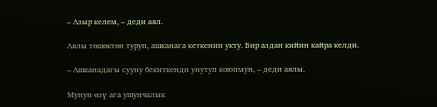– Азыр келем, – деди аял.

Аялы төшөктөн туруп, ашканага кеткенин укту. Бир аздан кийин кайра келди.

– Ашканадагы сууну бекиткенди унутуп коюпмун, – деди аялы.

Мунун өзү ага ушунчалык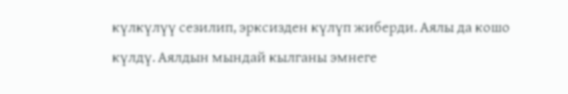күлкүлүү сезилип, эрксизден күлүп жиберди. Аялы да кошо күлдү. Аялдын мындай кылганы эмнеге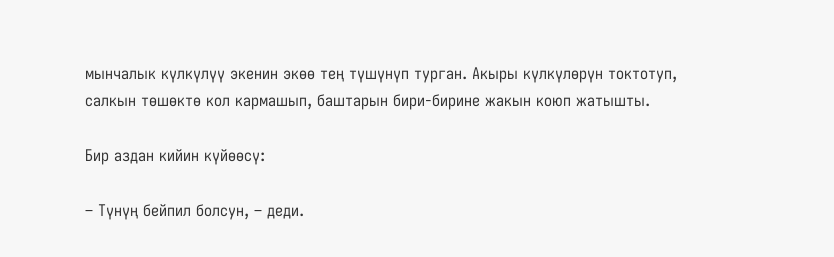мынчалык күлкүлүү экенин экөө тең түшүнүп турган. Акыры күлкүлөрүн токтотуп, салкын төшөктө кол кармашып, баштарын бири-бирине жакын коюп жатышты.

Бир аздан кийин күйөөсү:

– Түнүң бейпил болсун, – деди.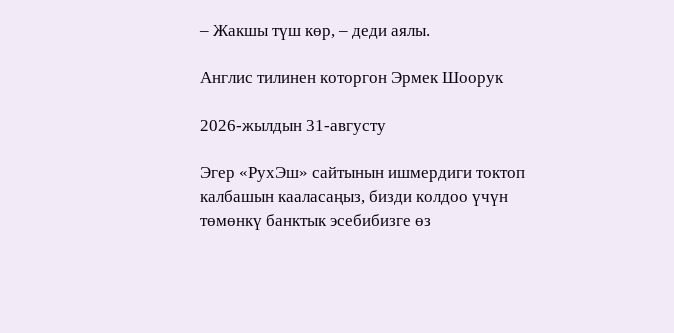– Жакшы түш көр, – деди аялы.

Англис тилинен которгон Эрмек Шоорук

2026-жылдын 31-августу

Эгер «РухЭш» сайтынын ишмердиги токтоп калбашын кааласаңыз, бизди колдоо үчүн төмөнкү банктык эсебибизге өз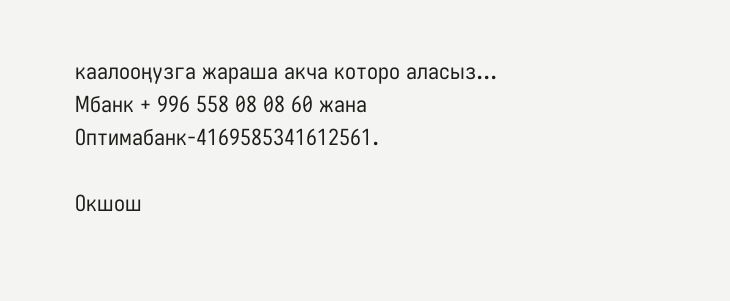каалооңузга жараша акча которо аласыз... Мбанк + 996 558 08 08 60 жана Оптимабанк-4169585341612561.

Окшош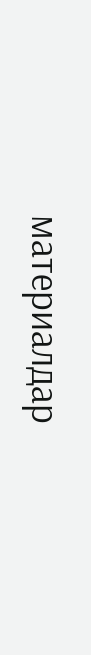материалдар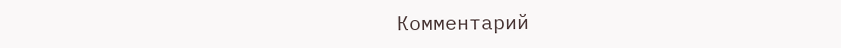Комментарий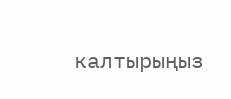калтырыңыз